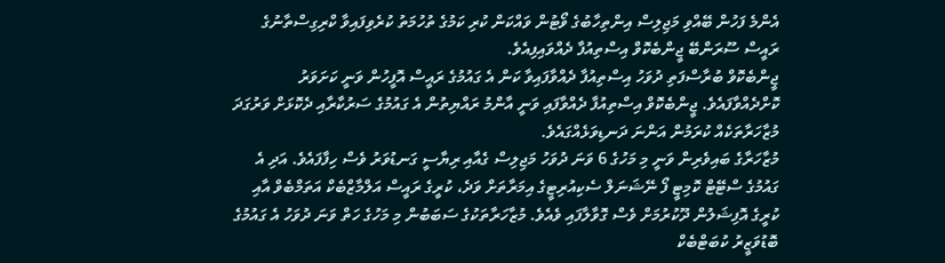އެންމެ ފަހުން ބޭއްވި މަޖިލިސް އިންތިހާބުގެ ވޯޓުން ވައްކަން ކުރި ކަމުގެ ތުހުމަތު ކުރެވިފައިވާ ކްރިގިސްތާނުގެ ރައީސް ސޫރަންބޭ ޖީންބެކޮވް އިސްތިއުފާ ދެއްވައިފިއެވެ.
ޖީންބެކޮވް ބުރާސްފަތި ދުވަހު އިސްތިއުފާ ދެއްވާފައިވާ ކަން އެ ގައުމުގެ ރައީސް އޮފީހުން ވަނީ ކަށަވަރު ކޮށްދެއްވާފައެވެ. ޖީންބެކޮވް އިސްތިއުފާ ދެއްވާފައި ވަނީ އާންމު ރައްޔިތުން އެ ގައުމުގެ ސަރުކާރާއި ދެކޮޅަށް ވަރުގަދަ މުޒާހަރާތަކެއް ކުރަމުން އަންނަ ދަނޑިވަޅެއްގައެވެ.
މުޒާހަރާގެ ބައިވެރިން ވަނީ މި މަހުގެ 6 ވަނަ ދުވަހު މަޖިލިސް ގެއާއި ރިޔާސީ ގަނޑުވަރު ވެސް ހިފާފައެވެ. އަދި އެ ގައުމުގެ ސްޓޭޓް ކޮމިޓީ ފޯ ނޭޝަނަލް ސެކިއުރިޓީގެ އިމަރާތަށް ވަދެ، ކުރީގެ ރައީސް އަލްމާޒްބެކް އަތަމްބެވް އާއި ކުރީގެ އޮފިޝަލުން ދޫކުރުމަށް ވެސް ގޮވާލާފައި ވެއެވެ. މުޒާހަރާތަކުގެ ސަބަބުން މި މަހުގެ ހަތް ވަނަ ދުވަހު އެ ގައުމުގެ ބޮޑުވަޒީރު ކުބަޓްބެކް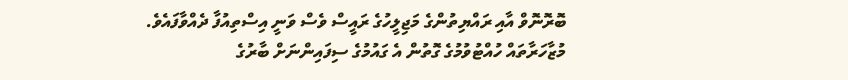ބޮރޮނޮވް އާއި ރައްޔިތުންގެ މަޖިލީހުގެ ރައީސް ވެސް ވަނީ އިސްތިއުފާ ދެއްވާފައެވެ.
މުޒާހަރާތައް ހުއްޓުވުމުގެ ގޮތުން އެ ގައުމުގެ ސިފައިންނަށް ބާރުގެ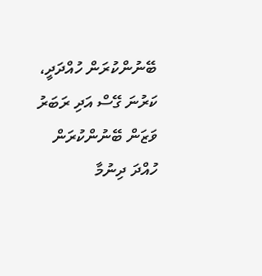ބޭނުންކުރަން ހުއްދަދީ، ކަރުނަ ގޭސް އަދި ރަބަރު ވަޒަން ބޭނުންކުރަން ހުއްދަ ދިނުމާ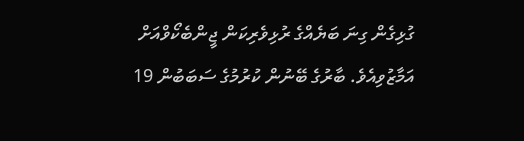ގުޅިގެން ގިނަ ބަޔެއްގެ ރުޅިވެރިކަން ޖީންބެކޯވްއަށް އަމާޒުވިއެވެ. ބާރުގެ ބޭނުން ކުރުމުގެ ސަބަބުން 19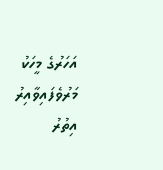އަހަރުގެ މީހަކު މަރުވެފައިވާއިރު އިތުރު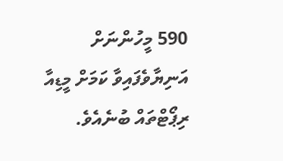590 މީހުންނަށް އަނިޔާވެފައިވާ ކަމަށް މީޑިއާ ރިޕޯޓްތައް ބުނެއެވެ.